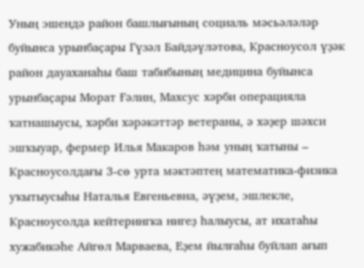Уның эшендә район башлығының социаль мәсьәләләр буйынса урынбаҫары Гүзәл Байдәүләтова, Красноусол үҙәк район дауаханаһы баш табибының медицина буйынса урынбаҫары Морат Ғәлин, Махсус хәрби операцияла ҡатнашыусы, хәрби хәрәкәттәр ветераны, ә хәҙер шәхси эшҡыуар, фермер Илья Макаров һәм уның ҡатыны – Красноусолдағы 3-сө урта мәктәптең математика-физика уҡытыусыһы Наталья Евгеньевна, әүҙем, эшлекле, Красноусолда кейтерингка нигеҙ һалыусы, ат ихатаһы хужабикәһе Айгөл Марваева, Еҙем йылғаһы буйлап ағып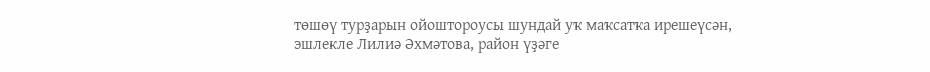төшөү турҙарын ойоштороусы шундай уҡ маҡсатҡа ирешеүсән, эшлекле Лилиә Әхмәтова, район үҙәге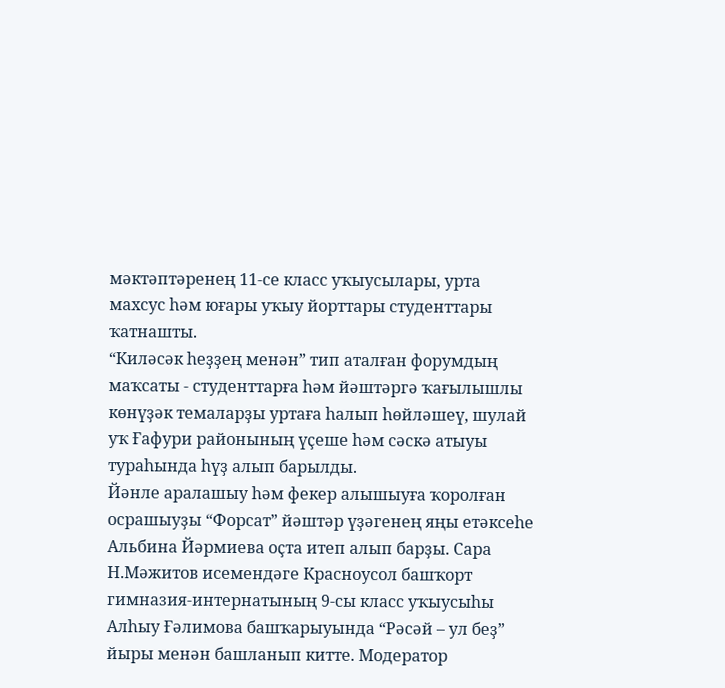мәктәптәренең 11-се класс уҡыусылары, урта махсус һәм юғары уҡыу йорттары студенттары ҡатнашты.
“Киләсәк һеҙҙең менән” тип аталған форумдың маҡсаты - студенттарға һәм йәштәргә ҡағылышлы көнүҙәк темаларҙы уртаға һалып һөйләшеү, шулай уҡ Ғафури районының үҫеше һәм сәскә атыуы тураһында һүҙ алып барылды.
Йәнле аралашыу һәм фекер алышыуға ҡоролған осрашыуҙы “Форсат” йәштәр үҙәгенең яңы етәксеһе Альбина Йәрмиева оҫта итеп алып барҙы. Сара Н.Мәжитов исемендәге Красноусол башҡорт гимназия-интернатының 9-сы класс уҡыусыһы Алһыу Ғәлимова башҡарыуында “Рәсәй – ул беҙ” йыры менән башланып китте. Модератор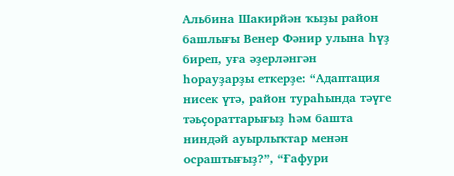Альбина Шакирйән ҡыҙы район башлығы Венер Фәнир улына һүҙ биреп, уға әҙерләнгән һорауҙарҙы еткерҙе: “Адаптация нисек үтә, район тураһында тәүге тәьҫораттарығыҙ һәм башта ниндәй ауырлыҡтар менән осраштығыҙ?”, “Ғафури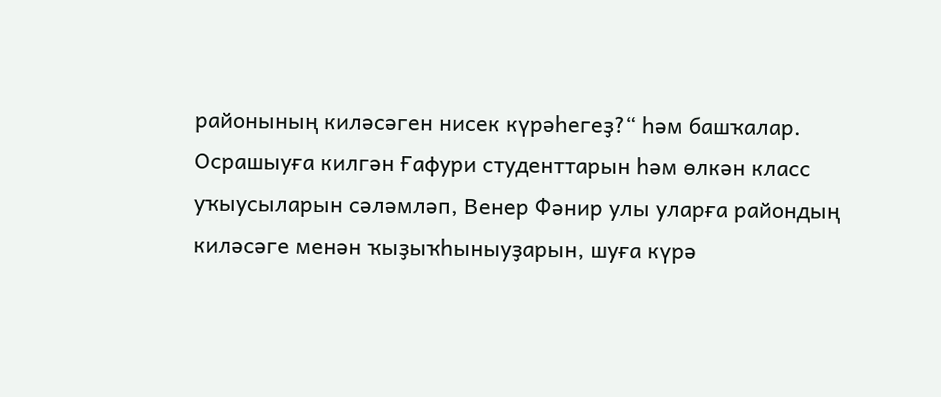районының киләсәген нисек күрәһегеҙ?“ һәм башҡалар.
Осрашыуға килгән Ғафури студенттарын һәм өлкән класс уҡыусыларын сәләмләп, Венер Фәнир улы уларға райондың киләсәге менән ҡыҙыҡһыныуҙарын, шуға күрә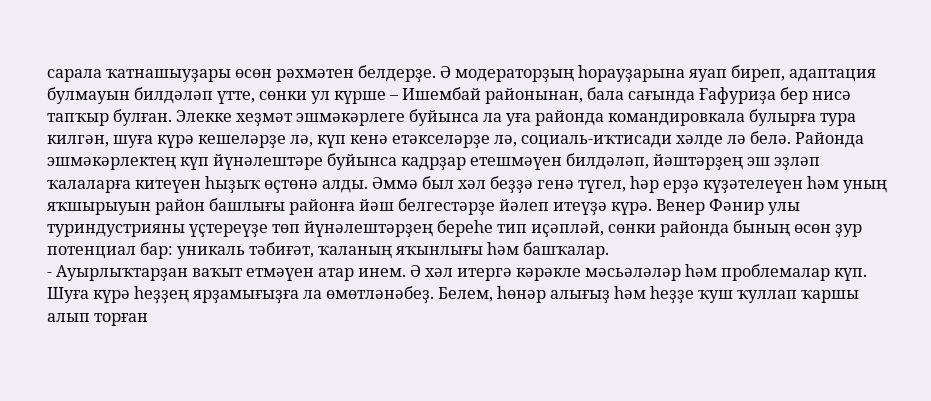сарала ҡатнашыуҙары өсөн рәхмәтен белдерҙе. Ә модераторҙың һорауҙарына яуап биреп, адаптация булмауын билдәләп үтте, сөнки ул күрше – Ишембай районынан, бала сағында Ғафуриҙа бер нисә тапҡыр булған. Элекке хеҙмәт эшмәкәрлеге буйынса ла уға районда командировкала булырға тура килгән, шуға күрә кешеләрҙе лә, күп кенә етәкселәрҙе лә, социаль-иҡтисади хәлде лә белә. Районда эшмәкәрлектең күп йүнәлештәре буйынса кадрҙар етешмәүен билдәләп, йәштәрҙең эш эҙләп ҡалаларға китеүен һыҙыҡ өҫтөнә алды. Әммә был хәл беҙҙә генә түгел, һәр ерҙә күҙәтелеүен һәм уның яҡшырыуын район башлығы районға йәш белгестәрҙе йәлеп итеүҙә күрә. Венер Фәнир улы туриндустрияны үҫтереүҙе төп йүнәлештәрҙең береһе тип иҫәпләй, сөнки районда бының өсөн ҙур потенциал бар: уникаль тәбиғәт, ҡаланың яҡынлығы һәм башҡалар.
- Ауырлыҡтарҙан ваҡыт етмәүен атар инем. Ә хәл итергә кәрәкле мәсьәләләр һәм проблемалар күп. Шуға күрә һеҙҙең ярҙамығыҙға ла өмөтләнәбеҙ. Белем, һөнәр алығыҙ һәм һеҙҙе ҡуш ҡуллап ҡаршы алып торған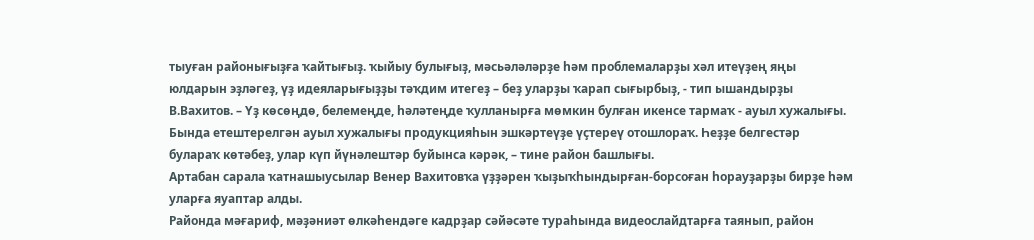тыуған районығыҙға ҡайтығыҙ. ҡыйыу булығыҙ, мәсьәләләрҙе һәм проблемаларҙы хәл итеүҙең яңы юлдарын эҙләгеҙ, үҙ идеяларығыҙҙы тәҡдим итегеҙ – беҙ уларҙы ҡарап сығырбыҙ, - тип ышандырҙы В.Вахитов. – Үҙ көсөңдө, белемеңде, һәләтеңде ҡулланырға мөмкин булған икенсе тармаҡ - ауыл хужалығы. Бында етештерелгән ауыл хужалығы продукцияһын эшкәртеүҙе үҫтереү отошлораҡ. Һеҙҙе белгестәр булараҡ көтәбеҙ, улар күп йүнәлештәр буйынса кәрәк, – тине район башлығы.
Артабан сарала ҡатнашыусылар Венер Вахитовҡа үҙҙәрен ҡыҙыҡһындырған-борсоған һорауҙарҙы бирҙе һәм уларға яуаптар алды.
Районда мәғариф, мәҙәниәт өлкәһендәге кадрҙар сәйәсәте тураһында видеослайдтарға таянып, район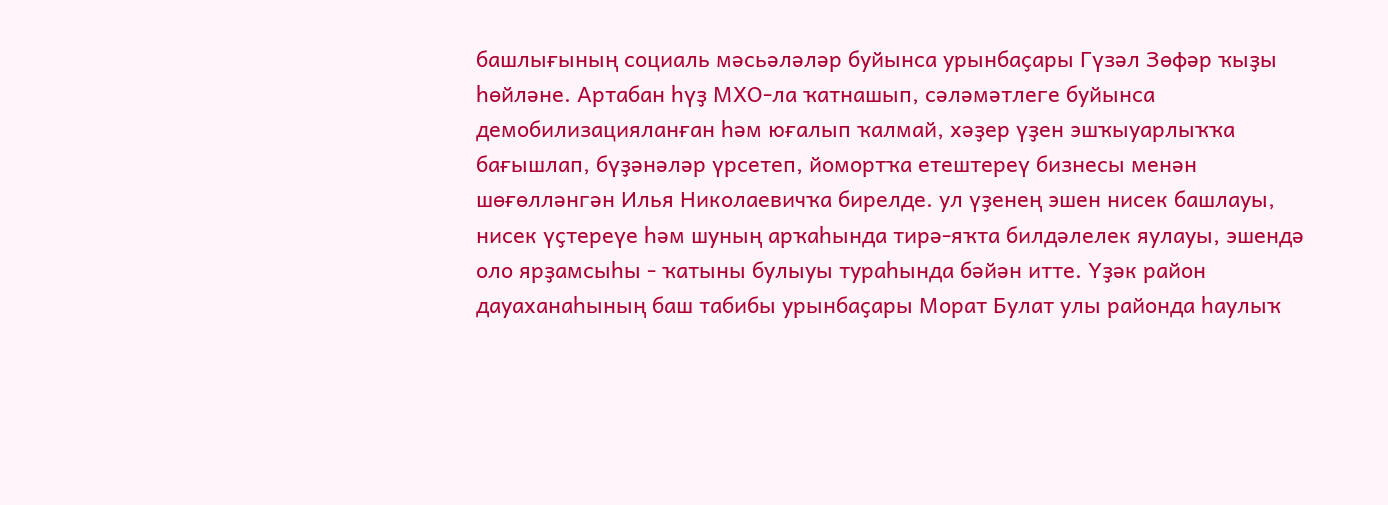башлығының социаль мәсьәләләр буйынса урынбаҫары Гүзәл Зөфәр ҡыҙы һөйләне. Артабан һүҙ МХО-ла ҡатнашып, сәләмәтлеге буйынса демобилизацияланған һәм юғалып ҡалмай, хәҙер үҙен эшҡыуарлыҡҡа бағышлап, бүҙәнәләр үрсетеп, йомортҡа етештереү бизнесы менән шөғөлләнгән Илья Николаевичҡа бирелде. ул үҙенең эшен нисек башлауы, нисек үҫтереүе һәм шуның арҡаһында тирә-яҡта билдәлелек яулауы, эшендә оло ярҙамсыһы - ҡатыны булыуы тураһында бәйән итте. Үҙәк район дауаханаһының баш табибы урынбаҫары Морат Булат улы районда һаулыҡ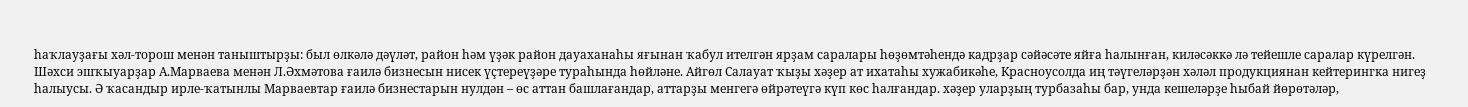һаҡлауҙағы хәл-торош менән таныштырҙы: был өлкәлә дәүләт, район һәм үҙәк район дауаханаһы яғынан ҡабул ителгән ярҙам саралары һөҙөмтәһендә кадрҙар сәйәсәте яйға һалынған, киләсәккә лә тейешле саралар күрелгән. Шәхси эшҡыуарҙар А.Марваева менән Л.Әхмәтова ғаилә бизнесын нисек үҫтереүҙәре тураһында һөйләне. Айгөл Салауат ҡыҙы хәҙер ат ихатаһы хужабикәһе, Красноусолда иң тәүгеләрҙән хәләл продукциянан кейтерингка нигеҙ һалыусы. Ә ҡасандыр ирле-ҡатынлы Марваевтар ғаилә бизнестарын нулдән – өс аттан башлағандар, аттарҙы менгегә өйрәтеүгә күп көс һалғандар. хәҙер уларҙың турбазаһы бар, унда кешеләрҙе һыбай йөрөтәләр,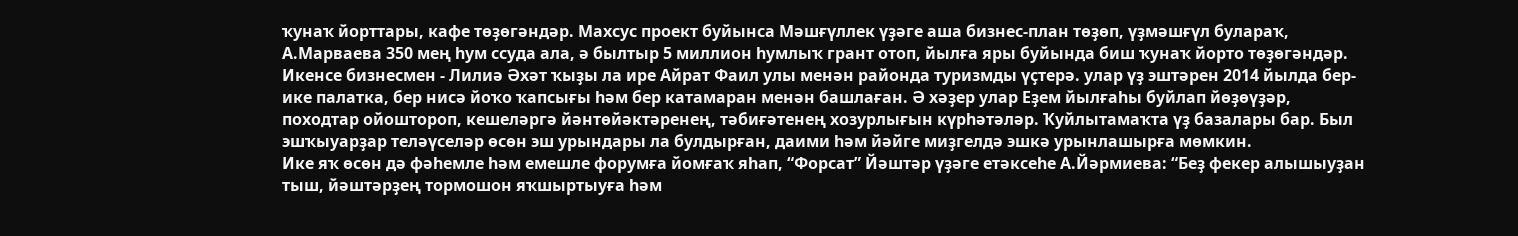ҡунаҡ йорттары, кафе төҙөгәндәр. Махсус проект буйынса Мәшғүллек үҙәге аша бизнес-план төҙөп, үҙмәшғүл булараҡ, А.Марваева 350 мең һум ссуда ала, ә былтыр 5 миллион һумлыҡ грант отоп, йылға яры буйында биш ҡунаҡ йорто төҙөгәндәр. Икенсе бизнесмен - Лилиә Әхәт ҡыҙы ла ире Айрат Фаил улы менән районда туризмды үҫтерә. улар үҙ эштәрен 2014 йылда бер-ике палатка, бер нисә йоҡо ҡапсығы һәм бер катамаран менән башлаған. Ә хәҙер улар Еҙем йылғаһы буйлап йөҙөүҙәр, походтар ойоштороп, кешеләргә йәнтөйәктәренең, тәбиғәтенең хозурлығын күрһәтәләр. Ҡуйлытамаҡта үҙ базалары бар. Был эшҡыуарҙар теләүселәр өсөн эш урындары ла булдырған, даими һәм йәйге миҙгелдә эшкә урынлашырға мөмкин.
Ике яҡ өсөн дә фәһемле һәм емешле форумға йомғаҡ яһап, “Форсат” Йәштәр үҙәге етәксеһе А.Йәрмиева: “Беҙ фекер алышыуҙан тыш, йәштәрҙең тормошон яҡшыртыуға һәм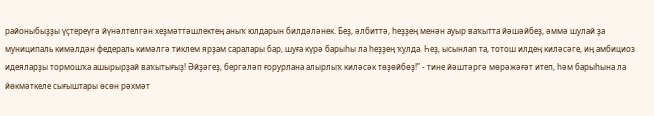районыбыҙҙы үҫтереүгә йүнәлтелгән хеҙмәттәшлектең аныҡ юлдарын билдәләнек. Беҙ, әлбиттә, һеҙҙең менән ауыр ваҡытта йәшәйбеҙ, әммә шулай ҙа муниципаль кимәлдән федераль кимәлгә тиклем ярҙам саралары бар, шуға күрә барыһы ла һеҙҙең ҡулда. Һеҙ, ысынлап та, тотош илдең киләсәге, иң амбициоз идеяларҙы тормошҡа ашырырҙай ваҡытығыҙ! Әйҙәгеҙ, бергәләп ғорурлана алырлыҡ киләсәк төҙөйбөҙ!” - тине йәштәргә мөрәжәғәт итеп, һәм барыһына ла йөкмәткеле сығыштары өсөн рәхмәт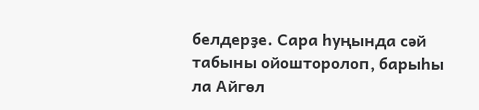белдерҙе. Сара һуңында сәй табыны ойошторолоп, барыһы ла Айгөл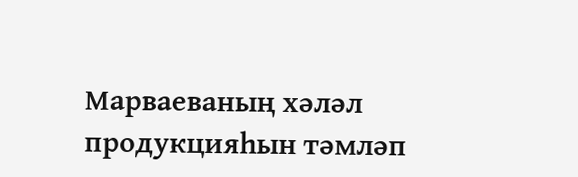Марваеваның хәләл продукцияһын тәмләп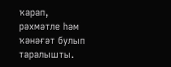ҡарап, рәхмәтле һәм ҡәнәғәт булып таралышты.